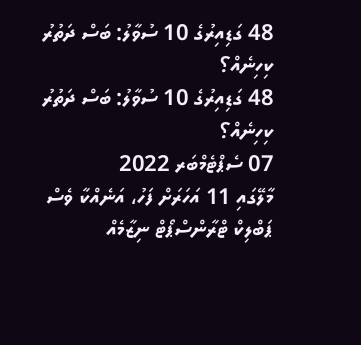48 ގަޑިއިރުގެ 10 ސުވާލު: ބަސް ދަތުރު ކިހިނެއް؟
48 ގަޑިއިރުގެ 10 ސުވާލު: ބަސް ދަތުރު ކިހިނެއް؟
07 ސެޕްޓެމްބަރ 2022
މާލޭގައި 11 އަހަރަށް ފަހު، އަނެއްކާ ވެސް ޕަބްލިކް ޓްރާންސްޕޯޓް ނިޒާމެއް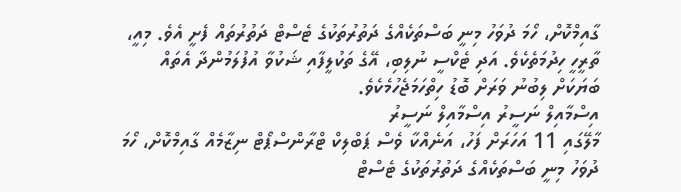ގާއިމްކޮށް، ހޯމަ ދުވަހު މިނީ ބަސްތަކެއްގެ ދަތުރުތަކުގެ ޓެސްޓް ދަތުރުތައް ފެށީ އެވެ. މިއީ، ތާރީހީ ހިދުމަތެކެވެ. އަދި ޓެކްސީ ނުލިބި، އޭގެ ތަކުލީފާއި ޝަކުވާ އުފުލަމުންދާ އެތައް ބަޔަކަށް ލިބުނު ވަރަށް ބޮޑު ހިތްހަމަޖެހުމެކެވެ.
އިސްމާއިލް ނަސީރު އިސްމާއިލް ނަސީރު
މާލޭގައި 11 އަހަރަށް ފަހު، އަނެއްކާ ވެސް ޕަބްލިކް ޓްރާންސްޕޯޓް ނިޒާމެއް ގާއިމްކޮށް، ހޯމަ ދުވަހު މިނީ ބަސްތަކެއްގެ ދަތުރުތަކުގެ ޓެސްޓް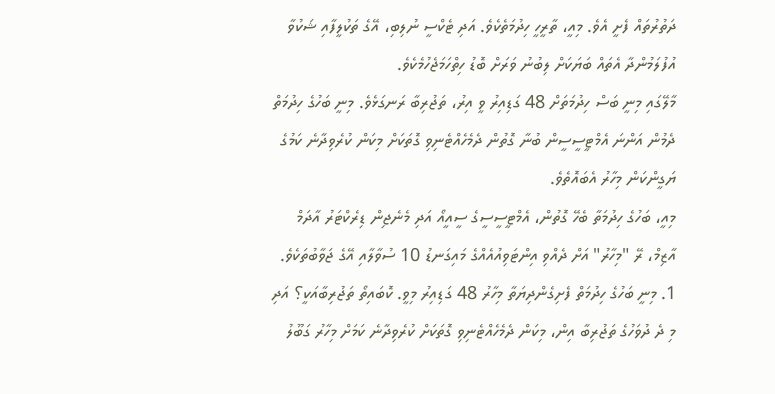ދަތުރުތައް ފެށީ އެވެ. މިއީ، ތާރީހީ ހިދުމަތެކެވެ. އަދި ޓެކްސީ ނުލިބި، އޭގެ ތަކުލީފާއި ޝަކުވާ އުފުލަމުންދާ އެތައް ބަޔަކަށް ލިބުނު ވަރަށް ބޮޑު ހިތްހަމަޖެހުމެކެވެ.
މާލޭގައި މިނީ ބަސް ހިދުމަތަށް 48 ގަޑިއިރު ވީ އިރު، ތަޖުރިބާ ރަނގަޅެވެ. މިނީ ބަހުގެ ހިދުމަތް ދެމުން އަންނަ އެމްޓީސީސީން ބުނާ ގޮތުން ދެމެހެއްޓެނިވި ގޮތަކަށް މިކަން ކުރެވިދާނެ ކަމުގެ ޔަގީންކަން މިހާރު އެބައޮތެވެ.
މިއީ، ބަހުގެ ހިދުމަތާ ބެހޭ ގޮތުން، އެމްޓީސީސީގެ ސީއީއޯ އަދި މެނެޖިން ޑިރެކްޓަރު އާދަމް އާޒިމް، ރޭ "މިހާރު" އަށް ދެއްވި އިންޓަވިއުއެއްގެ މައިގަނޑު 10 ސުވާލާއި އޭގެ ޖަވާބުތަކެވެ.
1. މިނީ ބަހުގެ ހިދުމަތް ފެށިގެންދިޔަތާ މިހާރު 48 ގަޑިއިރު މިވީ. ކޮބައިތޯ ތަޖުރިބާއަކީ؟ އަދި މި ދެ ދުވަހުގެ ތަޖުރިބާ އިން، މިކަން ދެމެހެއްޓެނިވި ގޮތަކަށް ކުރެވިދާނެ ކަމަށް މިހާރު ގަބޫލު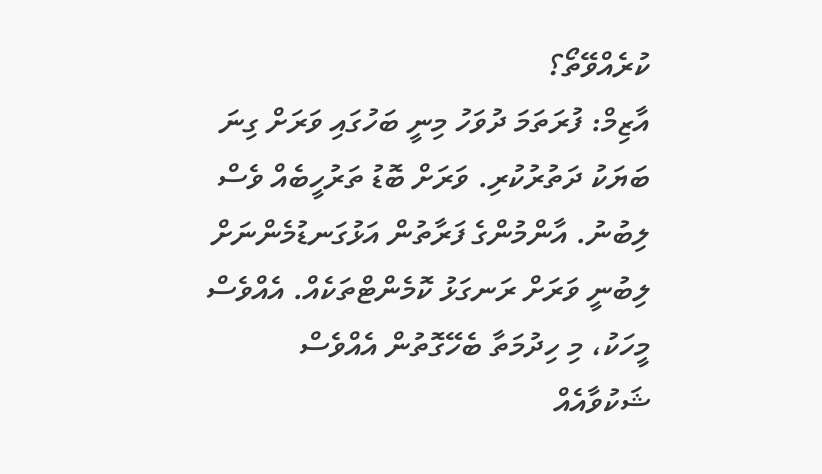ކުރެއްވޭތޯ؟
އާޒިމް: ފުރަތަމަ ދުވަހު މިނީ ބަހުގައި ވަރަށް ގިނަ ބަޔަކު ދަތުރުކުރި. ވަރަށް ބޮޑު ތަރުހީބެއް ވެސް ލިބުނު. އާންމުންގެ ފަރާތުން އަޅުގަނޑުމެންނަށް ލިބުނީ ވަރަށް ރަނގަޅު ކޮމެންޓްތަކެއް. އެއްވެސް މީހަކު، މި ހިދުމަތާ ބެހޭގޮތުން އެއްވެސް ޝަކުވާއެއް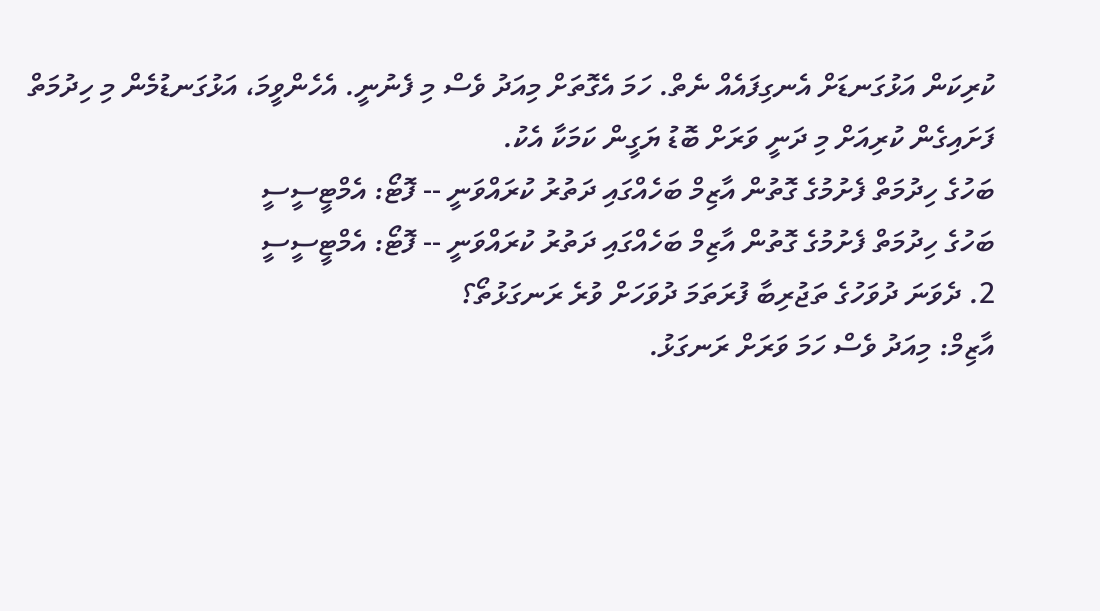ކުރިކަން އަޅުގަނޑަށް އެނގިފައެއް ނެތް. ހަމަ އެގޮތަށް މިއަދު ވެސް މި ފެނުނީ. އެހެންވީމަ، އަޅުގަނޑުމެން މި ހިދުމަތް ފަށައިގެން ކުރިއަށް މި ދަނީ ވަރަށް ބޮޑު ޔަގީން ކަމަކާ އެކު.
ބަހުގެ ހިދުމަތް ފެށުމުގެ ގޮތުން އާޒިމް ބަހެއްގައި ދަތުރު ކުރައްވަނީ -- ފޮޓޯ: އެމްޓީސީސީ
ބަހުގެ ހިދުމަތް ފެށުމުގެ ގޮތުން އާޒިމް ބަހެއްގައި ދަތުރު ކުރައްވަނީ -- ފޮޓޯ: އެމްޓީސީސީ
2. ދެވަނަ ދުވަހުގެ ތަޖުރިބާ ފުރަތަމަ ދުވަހަށް ވުރެ ރަނގަޅުތޯ؟
އާޒިމް: މިއަދު ވެސް ހަމަ ވަރަށް ރަނގަޅު.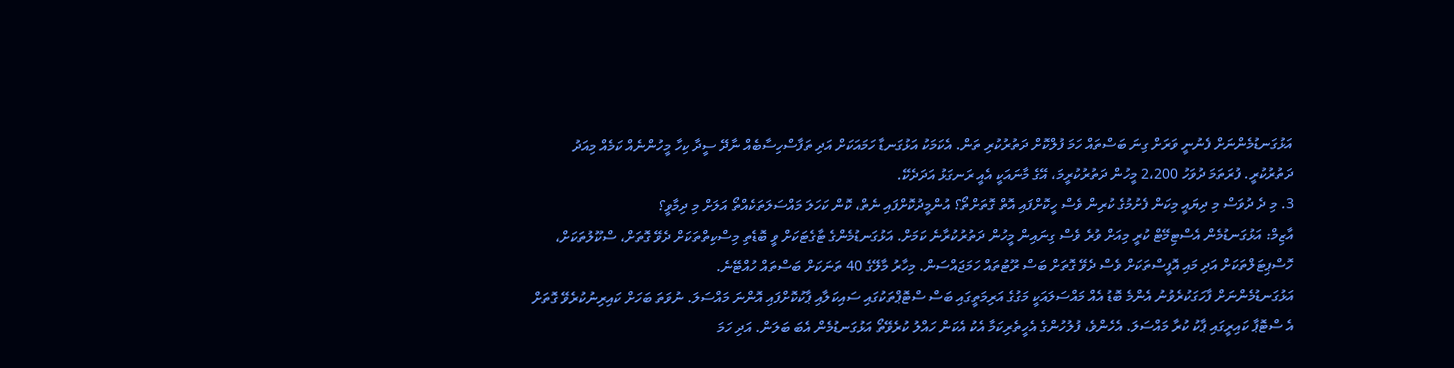އަޅުގަނޑުމެންނަށް ފެނުނީ ވަރަށް ގިނަ ބަސްތައް ހަމަ ފުލްކޮށް ދަތުރުކުރި ތަން. އެކަމަކު އަޅުގަނޑާ ހަމައަކަށް އަދި ތަފާސްހިސާބެއް ނާދޭ ސީދާ ކިހާ މީހުންނެއް ކަމެއް މިއަދު ދަތުރުކުރީ. ފުރަތަމަ ދުވަހު 2،200 މީހުން ދަތުރުކުރީމަ، އޭގެ މާނައަކީ އެއީ ރަނގަޅު އަދަދެކޭ.
3. މި ދެ ދުވަސް މި ދިޔައީ މިކަން ފެށުމުގެ ކުރިން ވެސް ހީކޮށްފައި އޮތް ގޮތަށްތޯ؟ އުންމީދުކޮށްފައި ނެތް، ކޮން ކަހަލަ މައްސަލަތަކެއްތޯ އަލަށް މި ދިމާވީ؟
އާޒިމް: އަޅުގަނޑުމެން އެސްޓިމޭޓް ކުރީ މިއަށް ވުރެ ވެސް ގިނައިން މީހުން ދަތުރުކުރާނެ ކަމަށް. އަޅުގަނޑުމެންގެ ޓާގެޓަކަށް ވީ ބޮޑެތި މިސްކިތްތަކަށް ދެވޭ ގޮތަށް، ސްކޫލުތަކަށް، ހޮސްޕިޓަލްތަކަށް އަދި މައި އޮފީސްތަކަށް ވެސް ދެވޭ ގޮތަށް ބަސް ރޫޓުތައް ހަމަޖައްސަން. މިހާރު މާލޭގެ 40 ތަނަކަށް ބަސްތައް ހުއްޓޭނެ.
އަޅުގަނޑުމެންނަށް ފާހަގަކުރެވުނު އެންމެ ބޮޑު އެއް މައްސަލައަކީ މަގުގެ އަރިމަތީގައި ބަސް ސްޓޮޕްތަކުގައި ސައިކަލާއި ޕާކުކޮށްފައި އޮންނަ މައްސަލަ. ނުވަތަ ބަހަށް ކައިރިނުކުރެވޭ ގޮތަށް އެ ސްޓޮޕާ ކައިރީގައި ޕާކު ކުރާ މައްސަލަ. އެހެންވެ، ފުލުހުންގެ އެހީތެރިކަމާ އެކު އެކަން ހައްލު ކުރެވޭތޯ އަޅުގަނޑުމެން އެބަ ބަލަން. އަދި ހަމަ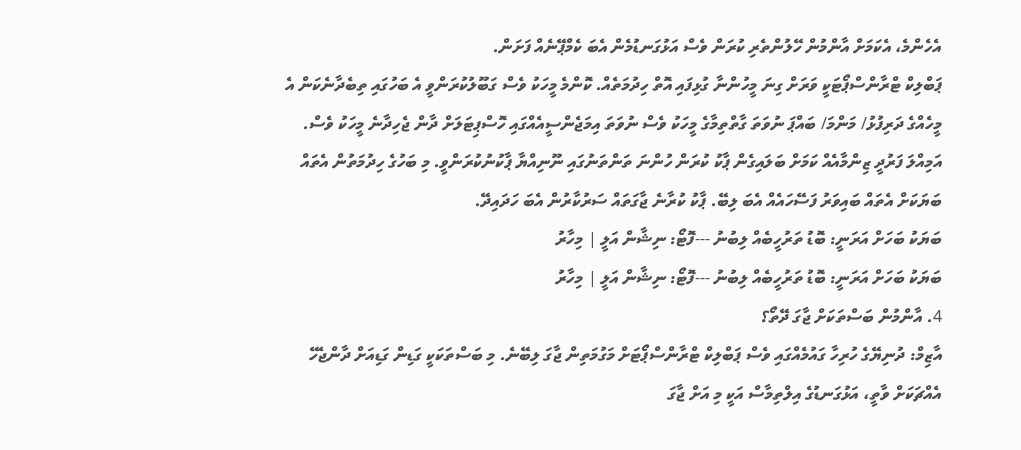އެހެންމެ، އެކަމަށް އާންމުން ހޭލުންތެރި ކުރަން ވެސް އަޅުގަނޑުމެން އެބަ ކެމްޕޭނެއް ފަށަން.
ޕަބްލިކް ޓްރާންސްޕޯޓަކީ ވަރަށް ގިނަ މީހުންނާ ގުޅިފައި އޮތް ހިދުމަތެއް. ކޮންމެ މީހަކު ވެސް ގަބޫލުކުރަންވީ އެ ބަހުގައި ތިބެދާނެކަން އެ މީހެއްގެ ދަރިފުޅު/ މަންމަ/ ބައްޕަ ނުވަތަ ގާތްތިމާގެ މީހަކު ވެސް ނުވަތަ އިމަޖެންސީއެއްގައި ހޮސްޕިޓަލަށް ދާން ޖެހިދާނެ މީހަކު ވެސް. އަމިއްލަ ފަރުދީ ޒިންމާއެއް ކަމަށް ބަލައިގެން ޕާކު ކުރަން ހުންނަ ތަންތަނުގައި ނޫނިއްޔާ ޕާކުނުކުރަންވީ. މި ބަހުގެ ހިދުމަތުން އެތައް ބަޔަކަށް އެތައް ބައިވަރު ފަސޭހައެއް އެބަ ލިބޭ. ޕާކު ކުރާނެ ޖާގަތައް ސަރުކާރުން އެބަ ހަދައިދޭ.
ބަޔަކު ބަހަށް އަރަނީ: ބޮޑު ތަރުހީބެއް ލިބުނު ---ފޮޓޯ: ނިޝާން އަލީ | މިހާރު
ބަޔަކު ބަހަށް އަރަނީ: ބޮޑު ތަރުހީބެއް ލިބުނު ---ފޮޓޯ: ނިޝާން އަލީ | މިހާރު
4. އާންމުން ބަސްތަކަށް ޖާގަ ދޭތޯ؟
އާޒިމް: ދުނިޔޭގެ ހުރިހާ ގައުމެއްގައި ވެސް ޕަބްލިކް ޓްރާންސްޕޯޓަށް މަގުމަތިން ޖާގަ ލިބޭނެ. މި ބަސްތަކަކީ ގަޑިން ގަޑިއަށް ދާންޖެހޭ އެއްޗަކަށް ވާތީ، އަޅުގަނޑުގެ އިލްތިމާސް އަކީ މި އަށް ޖާގަ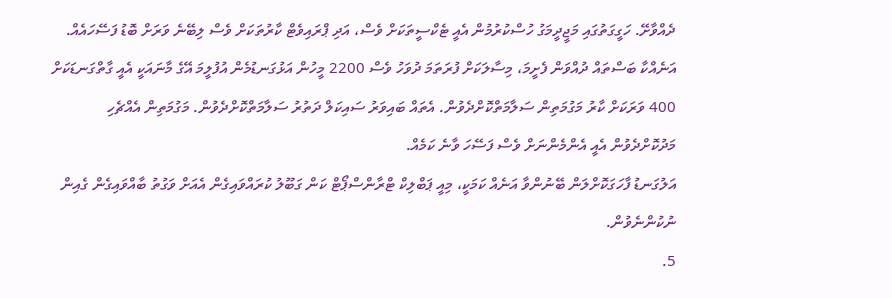ދެއްވާށޭ. ހަގީގަތުގައި މަޖީދީމަގު ހުސްކުރުމުން އެއީ ޓެކްސީތަކަށް ވެސް، އަދި ޕްރައިވެޓް ކާރުތަކަށް ވެސް ލިބޭނެ ވަރަށް ބޮޑު ފަސޭހައެއް. އަނެއްކާ ބަސްތައް ދުއްވަން ފެށީމަ، މިސާލަކަށް ފުރަތަމަ ދުވަހު ވެސް 2200 މީހުން އަޅުގަނޑުމެން އުފުލީމަ އޭގެ މާނައަކީ އެއީ ގާތްގަނޑަކަށް 400 ވަރަކަށް ކާރު މަގުމަތިން ސަލާމަތްކޮށްދެވުން. އެތައް ބައިވަރު ސައިކަލް ދަތުރު ސަލާމަތްކޮށްދެވުން. މަގުމަތިން އެއްޗެހި މަދުކޮށްދެވުން އެއީ އެންމެންނަށް ވެސް ފަސޭހަ ވާނެ ކަމެއް.
އަލުގަނޑު ފާހަގަކޮށްލަން ބޭނުންވާ އަނެއް ކަމަކީ، މިއީ ޕަބްލިކް ޓްރާންސްޕޯޓް ކަން ގަބޫލު ކުރައްވައިގެން އެއަށް ވަގުތު ބާއްވައިގެން ގެއިން ނުކުންނެވުން.
5.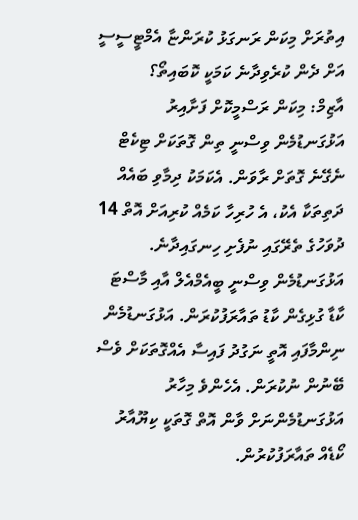އިތުރަށް މިކަން ރަނގަޅު ކުރަންޏާ އެމްޓީސީސީ އަށް ދެން ކުރެވިދާނެ ކަމަކީ ކޮބައިތޯ؟
އާޒިމް: މިކަން ރަސްމީކޮށް ފަށާއިރު އަޅުގަނޑުމެން ވިސްނީ ތިން ގޮތަކަށް ޓިކެޓް ނެގޭނެ ގޮތަށް ރާވަން. އެކަމަކު ދިމާވި ބައެއް ދަތިތަކާ އެކު، އެ ހުރިހާ ކަމެއް ކުރިއަށް އޮތް 14 ދުވަހުގެ ތެރޭގައި ނުފެށި ހިނގައިދާނެ. އަޅުގަނޑުމެން ވިސްނީ ބީއެމްއެލް އާއި މާސްޓަ ކާޑާ ގުޅިގެން ކާޑު ތައާރަފުކުރަން. އަޅުގަނޑުމެން ނިންމާފައި އޮތީ ނަގުދު ފައިސާ އެއްގޮތަކަށް ވެސް ބޭނުން ނުކުރަން. އެހެންވެ މިހާރު އަޅުގަނޑުމެންނަށް ވާން އޮތް ގޮތަކީ ކިޔޫއާރު ކޯޑެއް ތައާރަފުކުރުން.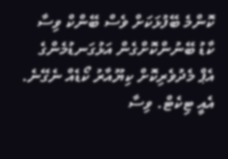ކޮންމެ ބޭފުޅަކަށް ވެސް ބޭންކް ވިސާ ކާޑު ބޭނުންކޮށްގެން އަޅުގަނޑުމެންގެ އެޕް މެދުވެރިކޮށް ކިޔޫއާރު ކޯޑެއް ނެގޭނެ. އެއީ ޓިކެޓް. ވިސާ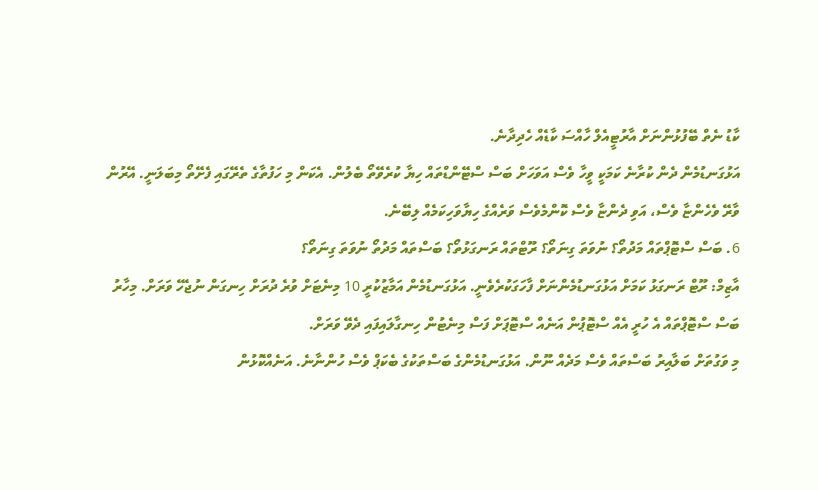ކާޑު ނެތް ބޭފުޅުންނަށް އާރުޓީއެލް ހާއްސަ ކާޑެއް ހެދިދާނެ.
އަޅުގަނޑުމެން ދެން ކުރާނެ ކަމަކީ ވީހާ ވެސް އަވަހަށް ބަސް ސްޓޭންޑްތައް ހިޔާ ކުރެވޭތޯ ބެލުން. އެކަން މި ހަފުތާގެ ތެރޭގައި ފެށޭތޯ މިބަލަނީ. އޭރުން ވާރޭ ވެހެންޏާ ވެސް، އަވި ދެންޏާ ވެސް ކޮންމެވެސް ވަރެއްގެ ހިޔާވަހިކަމެއް ލިބޭނެ.
6. ބަސް ސްޓޮޕްތައް މަދުތޯ؟ ނުވަތަ ގިނަތޯ؟ ރޫޓްތައް ރަނގަޅުތޯ؟ ބަސްތައް މަދުތޯ ނުވަތަ ގިނަތޯ؟
އާޒިމް: ރޫޓް ރަނގަޅު ކަމަށް އަޅުގަނޑުމެންނަށް ފާހަގަކުރެވެނީ. އަޅުގަނޑުމެން އަމާޒުކުރީ 10 މިނެޓަށް ވުރެ ދުރަށް ހިނގަން ނުޖެހޭ ވަރަށް. މިހާރު ބަސް ސްޓޮޕްތައް އެ ހުރީ އެއް ސްޓޮޕުން އަނެއް ސްޓޮޕަށް ފަސް މިނެޓުން ހިނގާލައިފައި ދެވޭ ވަރަށް.
މި ވަގުތަށް ބަލާއިރު ބަސްތައް ވެސް މަދެއް ނޫން. އަޅުގަނޑުމެންގެ ބަސްތަކުގެ ބެކަޕް ވެސް ހުންނާނެ. އަނެއްކޮޅުން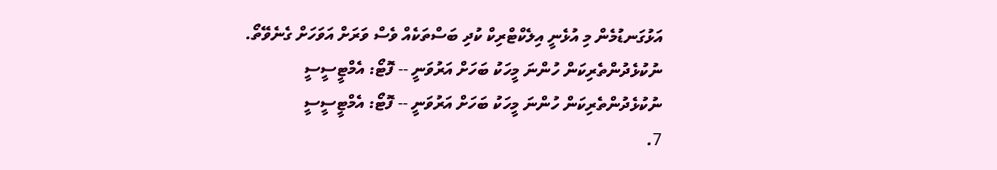އަޅުގަނޑުމެން މި އުޅެނީ އިލެކްޓްރިކް ކުދި ބަސްތަކެއް ވެސް ވަރަށް އަވަހަށް ގެނެވޭތޯ.
ނުކުޅެދުންތެރިކަން ހުންނަ މީހަކު ބަހަށް އަރުވަނީ -- ފޮޓޯ: އެމްޓީސީސީ
ނުކުޅެދުންތެރިކަން ހުންނަ މީހަކު ބަހަށް އަރުވަނީ -- ފޮޓޯ: އެމްޓީސީސީ
7.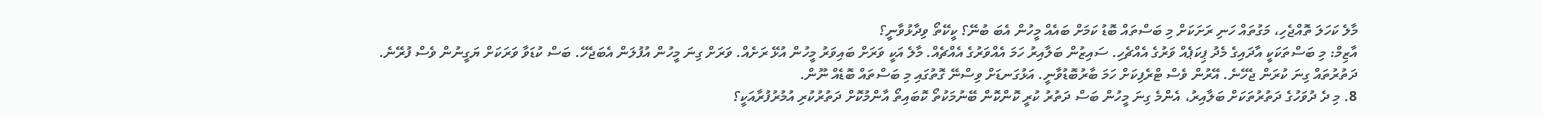މާލެ ކަހަލަ ތޮއްޖެހި، މަގުތައް ހަނި ރަށަކަށް މި ބަސްތައް ބޮޑު ކަމަށް ބައެއް މީހުން އެބަ ބުނޭ؟ ކީކޭތޯ ވިދާޅުވާނީ؟
އާޒިމް: މި ބަސްތަކަކީ އާދައިގެ މެދު ޕިކަޕެއް ވަރުގެ އެއްޗެހި. ސައިޒުން ބަލާއިރު ހަމަ އެއްވަރުގެ އެއްޗެއް. މާލެ އަކީ ވަރަށް ބައިވަރު މީހުން އުޅޭ ރަށެއް. ވަރަށް ގިނަ މީހުން އުފުލަން އެބަޖެހޭ. ބަސް ކުޑަވާ ވަރަކަށް ޔަގީނުން ވެސް ފުރޭނެ. ދަތުރުތައް ގިނަ ކުރަން ޖެހޭނެ. އޭރުން ވެސް ޓްރެފިކަށް ހަމަ ބާރުބޮޑުވާނީ. އަޅުގަނޑަށް ވިސްނޭ ގޮތުގައި މި ބަސްތައް ބޮޑެއް ނޫން.
8. މި ދެ ދުވަހުގެ ދަތުރުތަކަށް ބަލާއިރު، އެންމެ ގިނަ މީހުން ބަސް ދަތުރު ކުރީ ކޮންކޮން ބޭނުމަކުތޯ ކޮބައިތޯ އާންމުކޮށް ދަތުރުކުރި އުމުރުފުރާއަކީ؟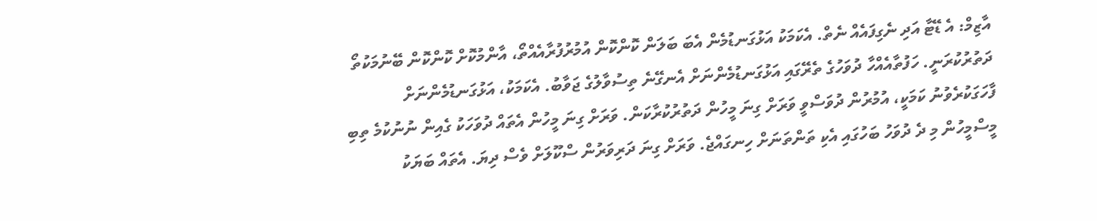އާޒިމް: އެ ޑޭޓާ އަދި ނެގިފައެއް ނެތް. އެކަމަކު އަޅުގަނޑުމެން އެބަ ބަލަން ކޮންކޮން އުމުރުފުރާއެއްތޯ، އާންމުކޮށް ކޮންކޮން ބޭނުމަކުތޯ ދަތުރުކުރަނީ. ހަފުތާއެއްހާ ދުވަހުގެ ތެރޭގައި އަޅުގަނޑުމެންނަށް އެނގޭނެ ތިސުވާލުގެ ޖަވާބު. އެކަމަކު، އަޅުގަނޑުމެންނަށް ފާހަގަކުރެވުނު ކަމަކީ، އުމުރުން ދުވަސްވީ ވަރަށް ގިނަ މީހުން ދަތުރުކުރާކަން. ވަރަށް ގިނަ މީހުން އެތައް ދުވަހަކު ގެއިން ނުނުކުމެ ތިބި މީސްމީހުން މި ދެ ދުވަހު ބަހުގައި އެކި ތަންތަނަށް ހިނގައްޖެ. ވަރަށް ގިނަ ދަރިވަރުން ސްކޫލަށް ވެސް ދިޔަ. އެތައް ބަޔަކު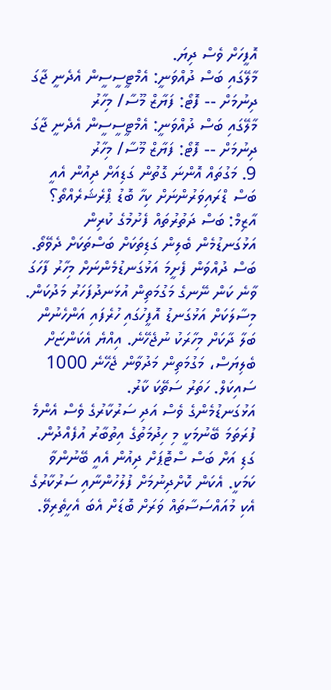އޮފީހަށް ވެސް ދިޔަ.
މާލޭގައި ބަސް ދުއްވަނީ: އެމްޓީސީސީން އެދެނީ ޖާގަ ދިނުމަށް -- ފޮޓޯ: ފަޔާޒް މޫސާ/ މިހާރު
މާލޭގައި ބަސް ދުއްވަނީ: އެމްޓީސީސީން އެދެނީ ޖާގަ ދިނުމަށް -- ފޮޓޯ: ފަޔާޒް މޫސާ/ މިހާރު
9. މަގުތައް އޮންނަ ގޮތުން ގަޑިއަށް ދިއުން އެއީ ބަސް ޑްރައިވަރުންނަށް ކިހާ ބޮޑު ޕްރެޝަރެއްތޯ؟
އާޒިމް: ބަސް ދަތުރުތައް ފެށުމުގެ ކުރިން އަޅުގަނޑުމެން ބެލިން ގަޑިތަކަށް ބަސްތަކަށް ދެވޭތޯ. ބަސް ދުއްވަން ފެށީމަ އަޅުގަނޑުމެންނަށް މިހާރު ފާހަގަ ވާނެ ކަން ނޭނގެ މަގުމަތިން އުޅަނދުފަހަރު މަދުކަން. މިސާލަކަށް އަޅުގަނޑު އޮފީހުގައި ހުރެފައި އަންހެނުން ބަލާ ދާކަށް މިހާރަކު ނުޖެހޭނެ. އިއްޔެ އެކަންޏަށް ބެލިޔަސް، މަގުމަތިން މަދުވާން ޖެހޭނެ 1000 ސައިކަލް. ހަތަރު ސަތޭކަ ކާރު.
އަޅުގަނޑުމެންގެ ވެސް އަދި ސަރުކާރުގެ ވެސް އެންމެ ފުރަތަމަ ބޭނުމަކީ މި ހިދުމަތުގެ އިތުބާރު އުފެއްދުން. ގަޑި އަށް ބަސް ސްޓޮޕަށް ދިއުން އެއީ ބޭނުންވާ ކަމަކީ. އެކަން ކޮށްދިނުމަށް ފުލުހުންނާއި ސަރުކާރުގެ އެކި މުއައްސަސާތައް ވަރަށް ބޮޑަށް އެބަ އެހީތެރިވޭ.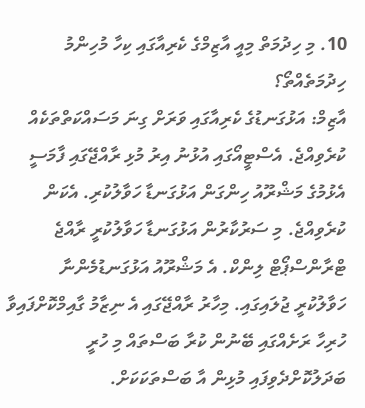10. މި ހިދުމަތް މިއީ އާޒިމްގެ ކެރިއާގައި ކިހާ މުހިންމު ހިދުމަތެއްތޯ؟
އާޒިމް: އަޅުގަނޑުގެ ކެރިއާގައި ވަރަށް ގިނަ މަސައްކަތްތަކެއް ކުރެވިއްޖެ. އެސްޓީއޯގައި އުޅުނު އިރު މުޅި ރާއްޖޭގައި ފާމަސީ އެޅުމުގެ މަޝްރޫއު ހިންގަން އަޅުގަނޑާ ހަވާލުކުރި. އެކަން ކުރެވިއްޖެ. މި ސަރުކާރުން އަޅުގަނޑާ ހަވާލުކުރީ ރާއްޖެ ޓްރާންސްޕޯޓް ލިންކް. އެ މަޝްރޫއު އަޅުގަނޑުމެންނާ ހަވާލުކުރީ ޖުލައިގައި. މިހާރު ރާއްޖޭގައި އެ ނިޒާމު ގާއިމްކޮށްފައިވާ ހުރިހާ ރަށެއްގައި ބޭނުން ކުރާ ބަސްތައް މި ހުރީ ބަދަލުކޮށްދެވިފައި މުޅިން އާ ބަސްތަކަކަށް.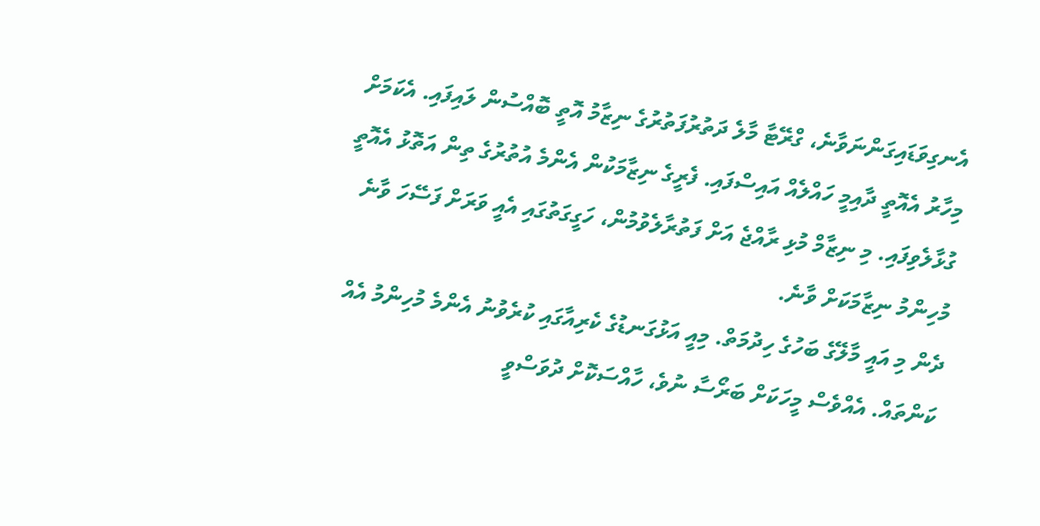އެނގިވަޑައިގަންނަވާނެ، ގްރޭޓާ މާލެ ދަތުރުފަތުރުގެ ނިޒާމު އޮތީ ބޮއްސުން ލައިފައި. އެކަމަށް މިހާރު އެއޮތީ ދާއިމީ ހައްލެއް އައިސްފައި. ފެރީގެ ނިޒާމަކުން އެންމެ އުތުރުގެ ތިން އަތޮޅު އެއޮތީ ގުޅާލެވިފައި. މި ނިޒާމް މުޅި ރާއްޖެ އަށް ފަތުރާލެވުމުން، ހަގީގަތުގައި އެއީ ވަރަށް ފަސޭހަ ވާނެ މުހިންމު ނިޒާމަކަށް ވާނެ.
ދެން މި އައީ މާލޭގެ ބަހުގެ ހިދުމަތް. މިއީ އަޅުގަނޑުގެ ކެރިއާގައި ކުރެވުނު އެންމެ މުހިންމު އެއް ކަންތައް. އެއްވެސް މީހަކަށް ބަރޯސާ ނުވެ، ހާއްސަކޮށް ދުވަސްވީ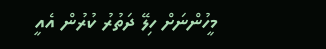މީހުންނަށް ހިލޭ ދަތުރު ކުރުން އެއީ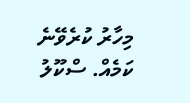މިހާރު ކުރެވޭނެ ކަމެއް. ސްކޫލު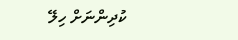ކުދިންނަށް ހިލޭ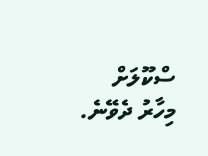ސްކޫލަށް މިހާރު ދެވޭނެ.